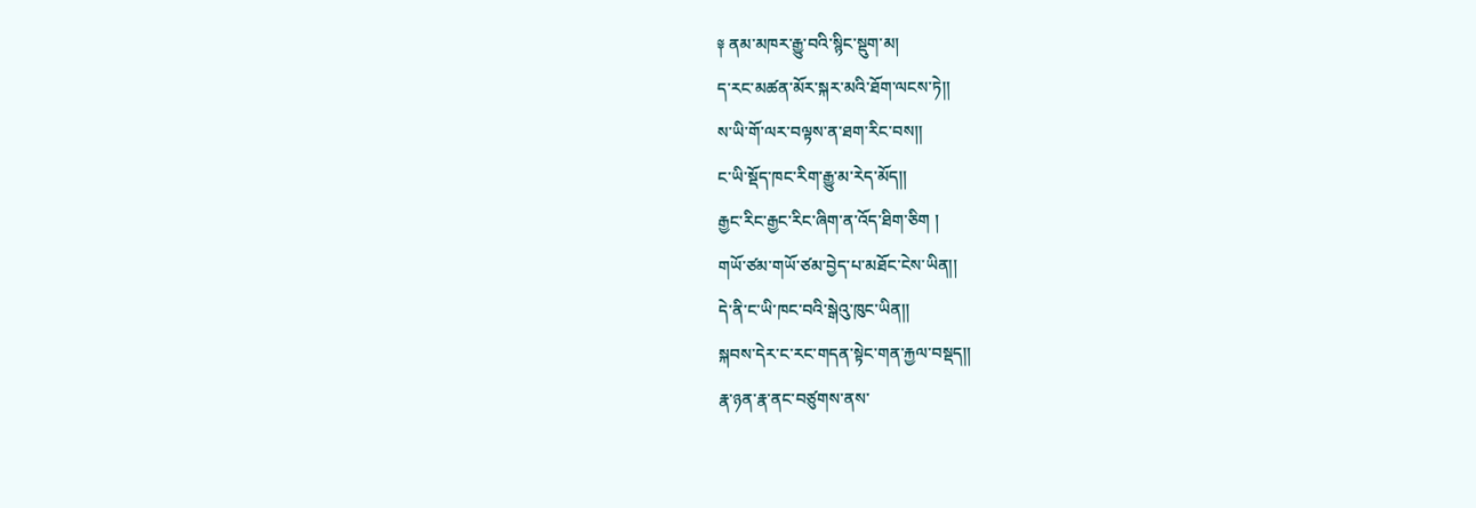༈ ནམ་མཁར་རྒྱུ་བའི་སྙིང་སྡུག་མ།
ད་རང་མཚན་མོར་སྐར་མའི་ཐོག་ལངས་ཏེ།།
ས་ཡི་གོ་ལར་བལྟས་ན་ཐག་རིང་བས།།
ང་ཡི་སྡོད་ཁང་རིག་རྒྱུ་མ་རེད་མོད།།
རྒྱང་རིང་རྒྱང་རིང་ཞིག་ན་འོད་ཐིག་ཅིག །
གཡོ་ཙམ་གཡོ་ཙམ་བྱེད་པ་མཐོང་ངེས་ཡིན།།
དེ་ནི་ང་ཡི་ཁང་བའི་སྒེའུ་ཁུང་ཡིན།།
སྐབས་དེར་ང་རང་གདན་སྟེང་གན་རྐྱལ་བསྡད།།
རྣ་ཉན་རྣ་ནང་བཙུགས་ནས་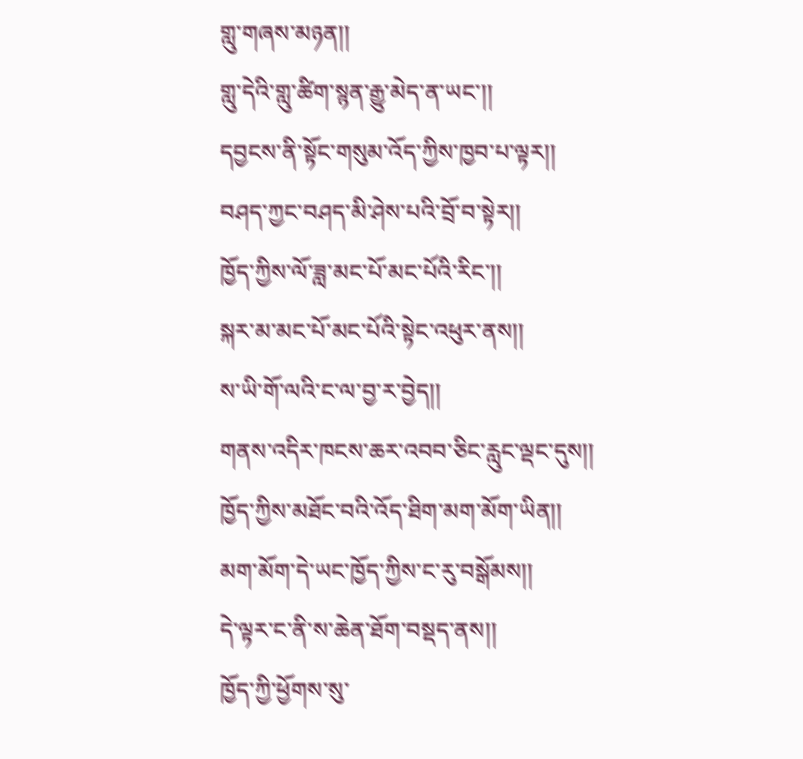གླུ་གཞས་མཉན།།
གླུ་དེའི་གླུ་ཚིག་སྙན་རྒྱུ་མེད་ན་ཡང་།།
དབྱངས་ནི་སྟོང་གསུམ་འོད་ཀྱིས་ཁྱབ་པ་ལྟར།།
བཤད་ཀྱང་བཤད་མི་ཤེས་པའི་བྲོ་བ་སྟེར།།
ཁྱོད་ཀྱིས་ལོ་ཟླ་མང་པོ་མང་པོའི་རིང་།།
སྐར་མ་མང་པོ་མང་པོའི་སྟེང་འཕུར་ནས།།
ས་ཡི་གོ་ལའི་ང་ལ་བྱ་ར་བྱེད།།
གནས་འདིར་ཁངས་ཆར་འབབ་ཅིང་རླུང་ལྡང་དུས།།
ཁྱོད་ཀྱིས་མཐོང་བའི་འོད་ཐིག་མག་མོག་ཡིན།།
མག་མོག་དེ་ཡང་ཁྱོད་ཀྱིས་ང་རུ་བསྒོམས།།
དེ་ལྟར་ང་ནི་ས་ཆེན་ཐོག་བསྡད་ནས།།
ཁྱོད་ཀྱི་ཕྱོགས་སུ་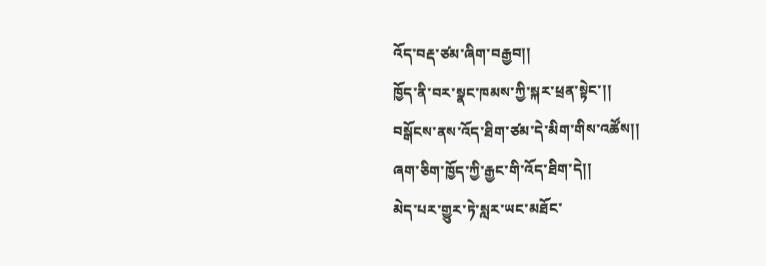འོད་བརྡ་ཙམ་ཞིག་བརྒྱབ།།
ཁྱོད་ནི་བར་སྣང་ཁམས་ཀྱི་སྐར་ཕྲན་སྟེང་།།
བསྒོངས་ནས་འོད་ཐིག་ཙམ་དེ་མིག་གིས་འཚོས།།
ཞག་ཅིག་ཁྱོད་ཀྱི་རྒྱང་གི་འོད་ཐིག་དེ།།
མེད་པར་གྱུར་ཏེ་སླར་ཡང་མཐོང་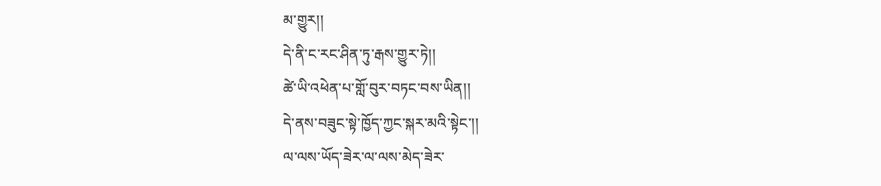མ་གྱུར།།
དེ་ནི་ང་རང་ཤིན་ཏུ་རྒས་གྱུར་ཏེ།།
ཚེ་ཡི་འཕེན་པ་གློ་བུར་བཏང་བས་ཡིན།།
དེ་ནས་བཟུང་སྟེ་ཁྱོད་ཀྱང་སྐར་མའི་སྟེང་།།
ལ་ལས་ཡོད་ཟེར་ལ་ལས་མེད་ཟེར་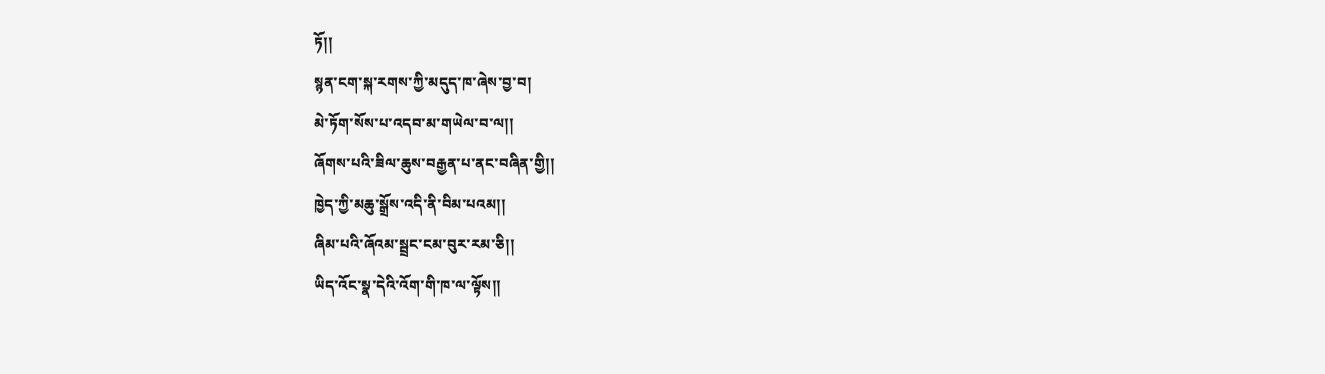ཏོ།།
སྙན་ངག་སྐ་རགས་ཀྱི་མདུད་ཁ་ཞེས་བྱ་བ།
མེ་ཏོག་སོས་པ་འདབ་མ་གཡེལ་བ་ལ།།
ཞོགས་པའི་ཟིལ་ཆུས་བརྒྱན་པ་ནང་བཞིན་གྱི།།
ཁྱེད་ཀྱི་མཆུ་སྒྲོས་འདི་ནི་བིམ་པའམ།།
ཞིམ་པའི་ཞོའམ་སྦྲང་ངམ་བུར་རམ་ཅི།།
ཡིད་འོང་སྣ་དེའི་འོག་གི་ཁ་ལ་ལྟོས།།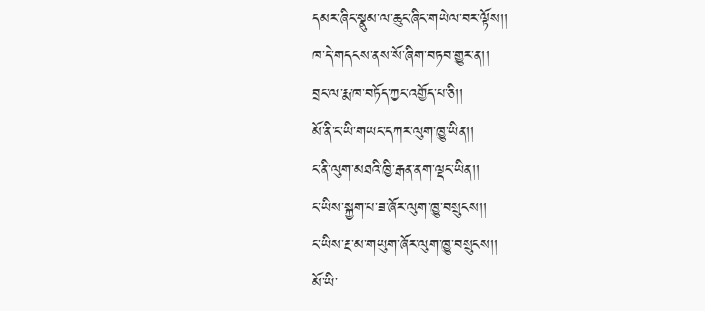དམར་ཞིང་སྣུམ་ལ་ཆུང་ཞིང་གཡེལ་བར་ལྟོས།།
ཁ་དེ་གདངས་ནས་སོ་ཞིག་བཏབ་གྱུར་ན།།
བྲང་ལ་རྨ་ཁ་བཏོད་ཀྱང་འགྱོད་པ་ཅི།།
མོ་ནི་ང་ཡི་གཡང་དཀར་ལུག་ཁྱུ་ཡིན།།
ང་ནི་ལུག་མཐའི་ཁྱི་རྒན་ནག་ལྡང་ཡིན།།
ང་ཡིས་སྐྱག་པ་ཟ་ཞོར་ལུག་ཁྱུ་བསྲུངས།།
ང་ཡིས་རྔ་མ་གཡུག་ཞོར་ལུག་ཁྱུ་བསྲུངས།།
མོ་ཡི་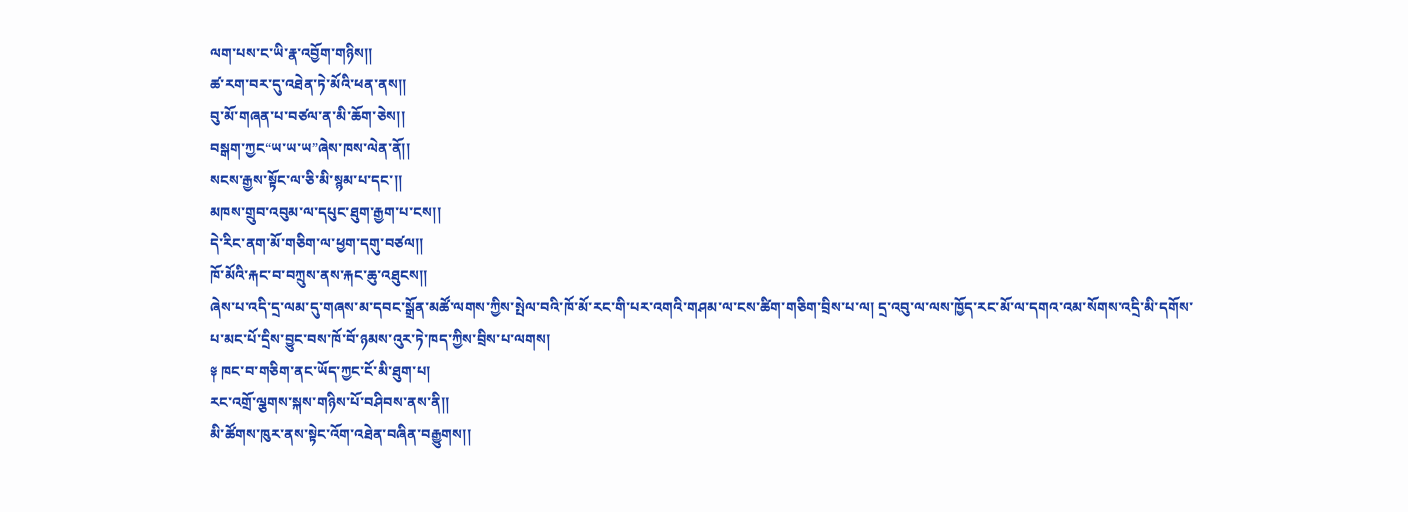ལག་པས་ང་ཡི་རྣ་འབྱོག་གཉིས།།
ཚ་རག་བར་དུ་འཐེན་ཏེ་མོའི་ཕན་ནས།།
བུ་མོ་གཞན་པ་བཙལ་ན་མི་ཆོག་ཅེས།།
བསྒག་ཀྱང“ཡ་ཡ་ཡ”ཞེས་ཁས་ལེན་ནོ།།
སངས་རྒྱས་སྟོང་ལ་ཅི་མི་སྙམ་པ་དང་།།
མཁས་གྲུབ་འབུམ་ལ་དཔུང་ཐུག་རྒྱག་པ་ངས།།
དེ་རིང་ནག་མོ་གཅིག་ལ་ཕྱག་དགུ་བཙལ།།
ཁོ་མོའི་རྐང་བ་བཀྲུས་ནས་རྐང་ཆུ་འཐུངས།།
ཞེས་པ་འདི་དྲ་ལམ་དུ་གཞས་མ་དབང་སྒྲོན་མཚོ་ལགས་ཀྱིས་སྤེལ་བའི་ཁོ་མོ་རང་གི་པར་འགའི་གཤམ་ལ་ངས་ཚིག་གཅིག་བྲིས་པ་ལ། དྲ་འབུ་ལ་ལས་ཁྱོད་རང་མོ་ལ་དགའ་འམ་སོགས་འདྲི་མི་དགོས་པ་མང་པོ་དྲིས་བྱུང་བས་ཁོ་བོ་ཉམས་འུར་ཏེ་ཁད་ཀྱིས་བྲིས་པ་ལགས།
༈ ཁང་བ་གཅིག་ནང་ཡོད་ཀྱང་ངོ་མི་ཐུག་པ།
རང་འགྲོ་ལྕགས་སྐས་གཉིས་པོ་བཤིབས་ནས་ནི།།
མི་ཚོགས་ཁུར་ནས་སྟེང་འོག་འཐེན་བཞིན་བརྒྱུགས།།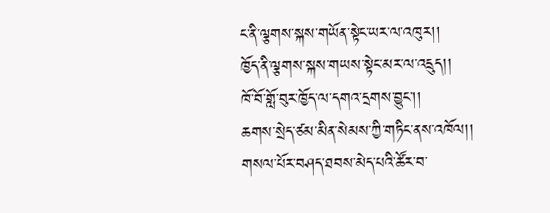ང་ནི་ལྕགས་སྐས་གཡོན་སྟེང་ཡར་ལ་འཁུར།།
ཁྱོད་ནི་ལྕགས་སྐས་གཡས་སྟེང་མར་ལ་འདྲུད།།
ཁོ་བོ་གློ་བུར་ཁྱོད་ལ་དགའ་དྲགས་བྱུང་།།
ཆགས་སྲེད་ཙམ་མིན་སེམས་ཀྱི་གཏིང་ནས་འཁོལ།།
གསལ་པོར་བཤད་ཐབས་མེད་པའི་ཚོར་བ་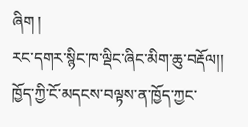ཞིག །
རང་དགར་སྙིང་ཁ་ལྡིང་ཞིང་མིག་ཆུ་བརྡོལ།།
ཁྱོད་ཀྱི་ངོ་མདངས་བལྟས་ན་ཁྱོད་ཀྱང་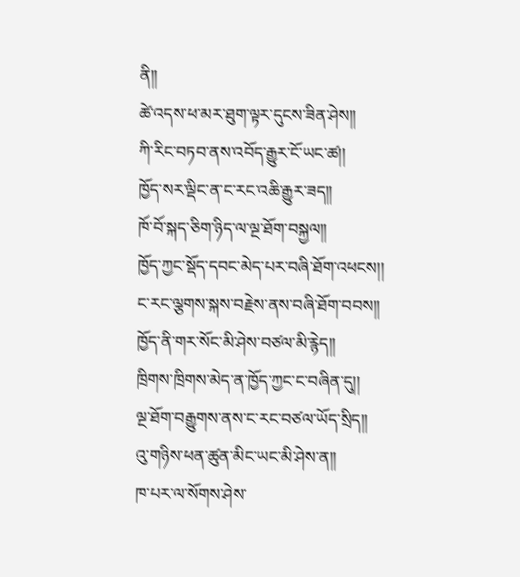ནི།།
ཚེ་འདས་ཕ་མར་ཐུག་ལྟར་དུངས་ཟིན་ཤེས།།
ཀི་རིང་བཏབ་ནས་འབོད་རྒྱུར་ངོ་ཡང་ཚ།།
ཁྱོད་སར་ལྡིང་ན་ང་རང་འཆི་རྒྱུར་ཟད།།
ཁོ་བོ་སྐད་ཅིག་ཉིད་ལ་ལྔ་ཐོག་བསྐྱལ།།
ཁྱོད་ཀྱང་སྡོད་དབང་མེད་པར་བཞི་ཐོག་འཕངས།།
ང་རང་ལྕགས་སྐས་བརྗེས་ནས་བཞི་ཐོག་བབས།།
ཁྱོད་ནི་གར་སོང་མི་ཤེས་བཙལ་མི་རྙེད།།
ཁྲིགས་ཁྲིགས་མེད་ན་ཁྱོད་ཀྱང་ང་བཞིན་དུ།།
ལྔ་ཐོག་བརྒྱུགས་ནས་ང་རང་བཙལ་ཡོད་སྲིད།།
འུ་གཉིས་ཕན་ཚུན་མིང་ཡང་མི་ཤེས་ན།།
ཁ་པར་ལ་སོགས་ཤེས་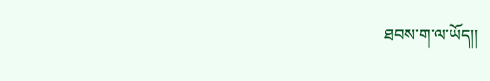ཐབས་ག་ལ་ཡོད།།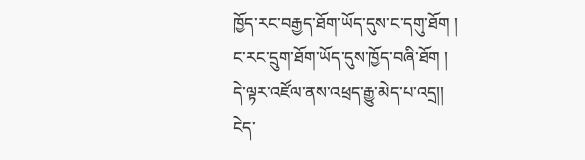ཁྱོད་རང་བརྒྱད་ཐོག་ཡོད་དུས་ང་དགུ་ཐོག །
ང་རང་དྲུག་ཐོག་ཡོད་དུས་ཁྱོད་བཞི་ཐོག །
དེ་ལྟར་འཛོལ་ནས་འཕྲད་རྒྱུ་མེད་པ་འདྲ།།
ངེད་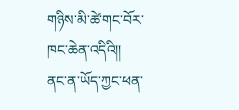གཉིས་མི་ཚེ་གང་བོར་ཁང་ཆེན་འདིའི།།
ནང་ན་ཡོད་ཀྱང་ཕན་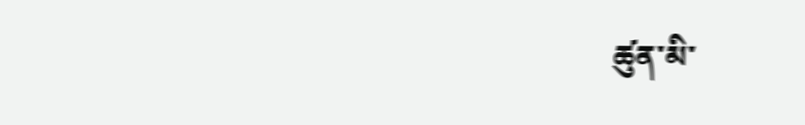ཚུན་མི་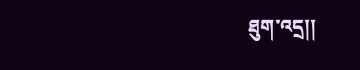ཐུག་འདྲ།།